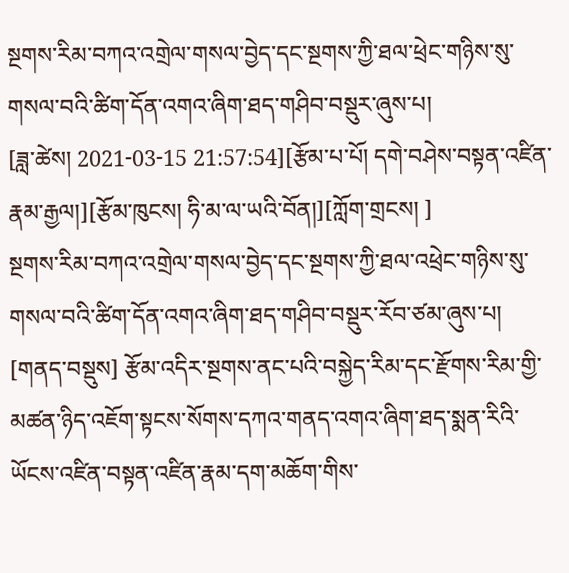སྔགས་རིམ་བཀའ་འགྲེལ་གསལ་བྱེད་དང་སྔགས་ཀྱི་ཐལ་ཕྲེང་གཉིས་སུ་གསལ་བའི་ཚིག་དོན་འགའ་ཞིག་ཐད་གཤིབ་བསྡུར་ཞུས་པ།
[ཟླ་ཚེས། 2021-03-15 21:57:54][རྩོམ་པ་པོ། དགེ་བཤེས་བསྟན་འཛིན་རྣམ་རྒྱལ།][རྩོམ་ཁུངས། ཧི་མ་ལ་ཡའི་བོན།][ཀློག་གྲངས། ]
སྔགས་རིམ་བཀའ་འགྲེལ་གསལ་བྱེད་དང་སྔགས་ཀྱི་ཐལ་འཕྲེང་གཉིས་སུ་གསལ་བའི་ཚིག་དོན་འགའ་ཞིག་ཐད་གཤིབ་བསྡུར་རོབ་ཙམ་ཞུས་པ།
[གནད་བསྡུས] རྩོམ་འདིར་སྔགས་ནང་པའི་བསྐྱེད་རིམ་དང་རྫོགས་རིམ་གྱི་མཚན་ཉིད་འཇོག་སྟངས་སོགས་དཀའ་གནད་འགའ་ཞིག་ཐད་སྨན་རིའི་ཡོངས་འཛིན་བསྟན་འཛིན་རྣམ་དག་མཆོག་གིས་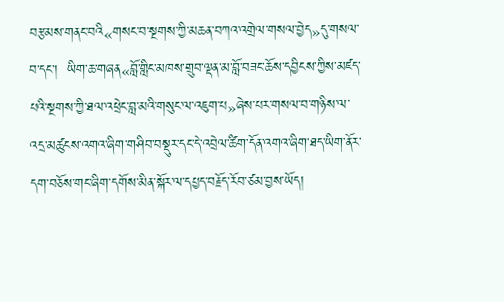བརྩམས་གནང་བའི«གསང་བ་སྔགས་ཀྱི་མཆན་བཀའ་འགྲེལ་གསལ་བྱེད»དུ་གསལ་བ་དང་།  ཡིག་ཆ་གཞན«བློ་གླིང་མཁས་གྲུབ་ལྡན་མ་བློ་བཟང་ཆོས་དབྱིངས་ཀྱིས་མཛད་པའི་སྔགས་ཀྱི་ཐལ་འཕྲེང་བླ་མའི་གསུང་ལ་འཇུག་པ»ཞེས་པར་གསལ་བ་གཉིས་ལ་འདྲ་མཚུངས་འགའ་ཞིག་གཤིབ་བསྡུར་དང་དེ་འབྲེལ་ཚིག་དོན་འགའ་ཞིག་ཐད་ཡིག་ནོར་དག་བཅོས་གང་ཞིག་དགོས་མིན་སྐོར་ལ་དཔྱད་བརྗོད་རོབ་ཙམ་བྱས་ཡོད།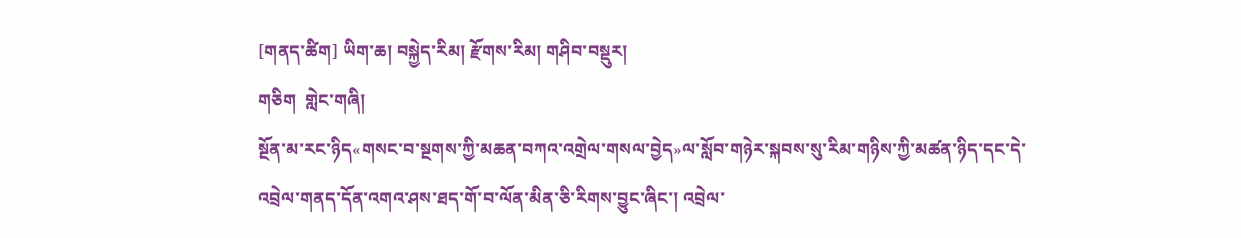[གནད་ཚིག] ཡིག་ཆ། བསྐྱེད་རིམ། རྫོགས་རིམ། གཤིབ་བསྡུར།
གཅིག  གླེང་གཞི།
སྔོན་མ་རང་ཉིད«གསང་བ་སྔགས་ཀྱི་མཆན་བཀའ་འགྲེལ་གསལ་བྱེད»ལ་སློབ་གཉེར་སྐབས་སུ་རིམ་གཉིས་ཀྱི་མཚན་ཉིད་དང་དེ་འབྲེལ་གནད་དོན་འགའ་ཤས་ཐད་གོ་བ་ལོན་མིན་ཅི་རིགས་བྱུང་ཞིང་། འབྲེལ་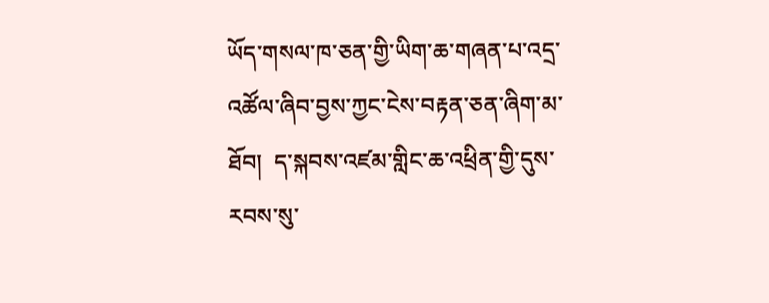ཡོད་གསལ་ཁ་ཅན་གྱི་ཡིག་ཆ་གཞན་པ་འདྲ་འཚོལ་ཞིབ་བྱས་ཀྱང་ངེས་བརྟན་ཅན་ཞིག་མ་ཐོབ།  ད་སྐབས་འཛམ་གླིང་ཆ་འཕྲིན་གྱི་དུས་རབས་སུ་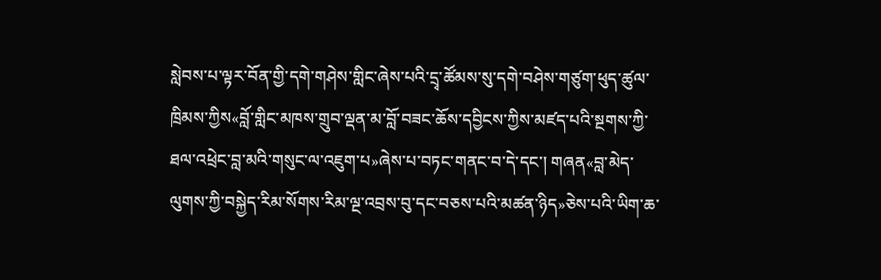སླེབས་པ་ལྟར་བོན་གྱི་དགེ་གཤེས་གླིང་ཞེས་པའི་དྲྭ་ཚོམས་སུ་དགེ་བཤེས་གཙུག་ཕུད་ཚུལ་ཁྲིམས་ཀྱིས«བློ་གླིང་མཁས་གྲུབ་ལྡན་མ་བློ་བཟང་ཆོས་དབྱིངས་ཀྱིས་མཛད་པའི་སྔགས་ཀྱི་ཐལ་འཕྲེང་བླ་མའི་གསུང་ལ་འཇུག་པ»ཞེས་པ་བཏང་གནང་བ་དེ་དང་། གཞན«བླ་མེད་ལུགས་ཀྱི་བསྐྱེད་རིམ་སོགས་རིམ་ལྔ་འབྲས་བུ་དང་བཅས་པའི་མཚན་ཉིད»ཅེས་པའི་ཡིག་ཆ་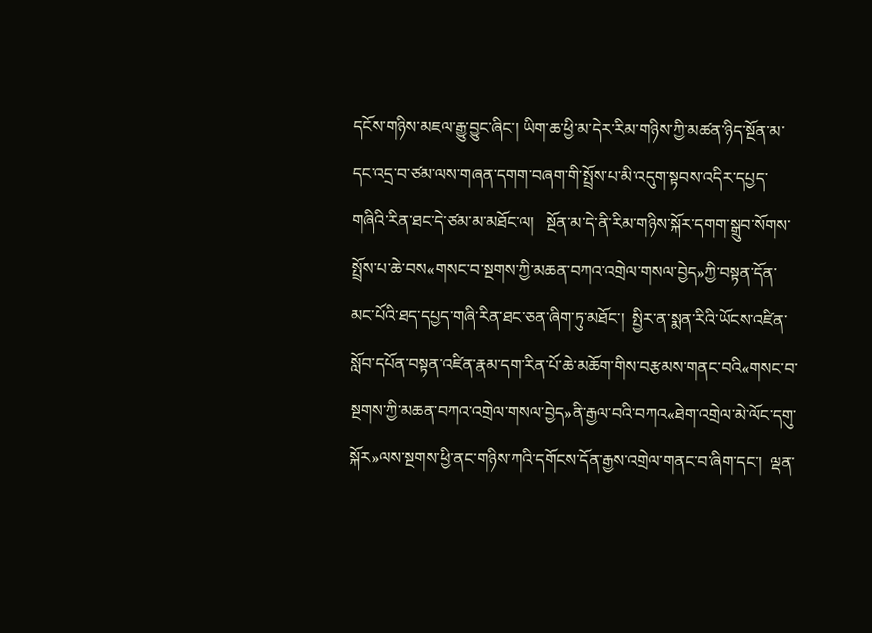དངོས་གཉིས་མཇལ་རྒྱུ་བྱུང་ཞིང་། ཡིག་ཆ་ཕྱི་མ་དེར་རིམ་གཉིས་ཀྱི་མཚན་ཉིད་སྔོན་མ་དང་འདྲ་བ་ཙམ་ལས་གཞན་དགག་བཞག་གི་སྤྲོས་པ་མི་འདུག་སྟབས་འདིར་དཔྱད་གཞིའི་རིན་ཐང་དེ་ཙམ་མ་མཐོང་ལ།   སྔོན་མ་དེ་ནི་རིམ་གཉིས་སྐོར་དགག་སྒྲུབ་སོགས་སྤྲོས་པ་ཆེ་བས«གསང་བ་སྔགས་ཀྱི་མཆན་བཀའ་འགྲེལ་གསལ་བྱེད»ཀྱི་བསྟན་དོན་མང་པོའི་ཐད་དཔྱད་གཞི་རིན་ཐང་ཅན་ཞིག་ཏུ་མཐོང་།  སྤྱིར་ན་སྨན་རིའི་ཡོངས་འཛིན་སློབ་དཔོན་བསྟན་འཛིན་རྣམ་དག་རིན་པོ་ཆེ་མཆོག་གིས་བརྩམས་གནང་བའི«གསང་བ་སྔགས་ཀྱི་མཆན་བཀའ་འགྲེལ་གསལ་བྱེད»ནི་རྒྱལ་བའི་བཀའ«ཐེག་འགྲེལ་མེ་ལོང་དགུ་སྐོར»ལས་སྔགས་ཕྱི་ནང་གཉིས་ཀའི་དགོངས་དོན་རྒྱས་འགྲེལ་གནང་བ་ཞིག་དང་།  ལྡན་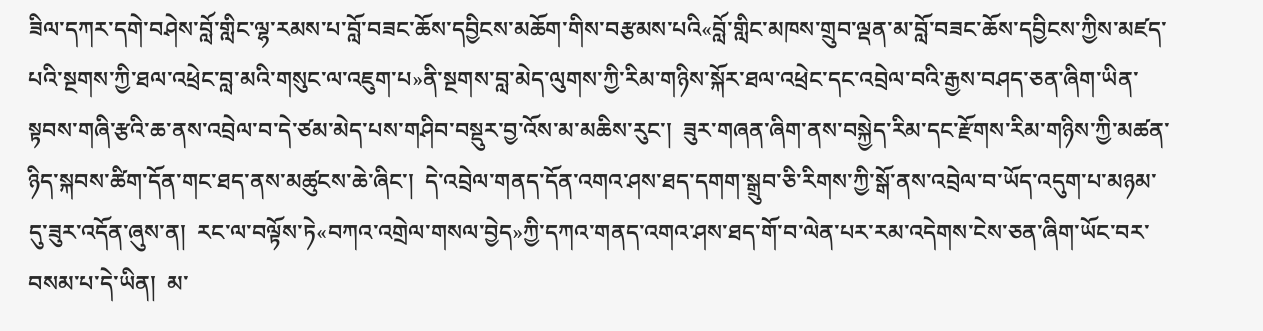ཟིལ་དཀར་དགེ་བཤེས་བློ་གླིང་ལྷ་རམས་པ་བློ་བཟང་ཆོས་དབྱིངས་མཆོག་གིས་བརྩམས་པའི«བློ་གླིང་མཁས་གྲུབ་ལྡན་མ་བློ་བཟང་ཆོས་དབྱིངས་ཀྱིས་མཛད་པའི་སྔགས་ཀྱི་ཐལ་འཕྲེང་བླ་མའི་གསུང་ལ་འཇུག་པ»ནི་སྔགས་བླ་མེད་ལུགས་ཀྱི་རིམ་གཉིས་སྐོར་ཐལ་འཕྲེང་དང་འབྲེལ་བའི་རྒྱས་བཤད་ཅན་ཞིག་ཡིན་སྟབས་གཞི་རྩའི་ཆ་ནས་འབྲེལ་བ་དེ་ཙམ་མེད་པས་གཤིབ་བསྡུར་བྱ་འོས་མ་མཆིས་རུང་།  ཟུར་གཞན་ཞིག་ནས་བསྐྱེད་རིམ་དང་རྫོགས་རིམ་གཉིས་ཀྱི་མཚན་ཉིད་སྐབས་ཚིག་དོན་གང་ཐད་ནས་མཚུངས་ཆེ་ཞིང་།  དེ་འབྲེལ་གནད་དོན་འགའ་ཤས་ཐད་དགག་སྒྲུབ་ཅི་རིགས་ཀྱི་སྒོ་ནས་འབྲེལ་བ་ཡོད་འདུག་པ་མཉམ་དུ་ཟུར་འདོན་ཞུས་ན།  རང་ལ་བལྟོས་ཏེ«བཀའ་འགྲེལ་གསལ་བྱེད»ཀྱི་དཀའ་གནད་འགའ་ཤས་ཐད་གོ་བ་ལེན་པར་རམ་འདེགས་ངེས་ཅན་ཞིག་ཡོང་བར་བསམ་པ་དེ་ཡིན།  མ་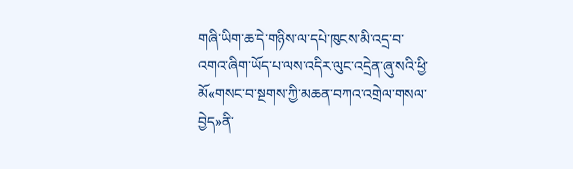གཞི་ཡིག་ཆ་དེ་གཉིས་ལ་དཔེ་ཁུངས་མི་འདྲ་བ་འགའ་ཞིག་ཡོད་པ་ལས་འདིར་ལུང་འདྲེན་ཞུ་སའི་ཕྱི་མོ«གསང་བ་སྔགས་ཀྱི་མཆན་བཀའ་འགྲེལ་གསལ་བྱེད»ནི་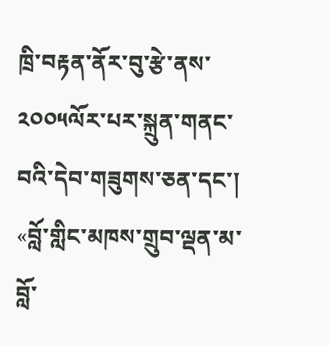ཁྲི་བརྟན་ནོར་བུ་རྩེ་ནས་༢༠༠༥ལོར་པར་སྐྲུན་གནང་བའི་དེབ་གཟུགས་ཅན་དང་།  «བློ་གླིང་མཁས་གྲུབ་ལྡན་མ་བློ་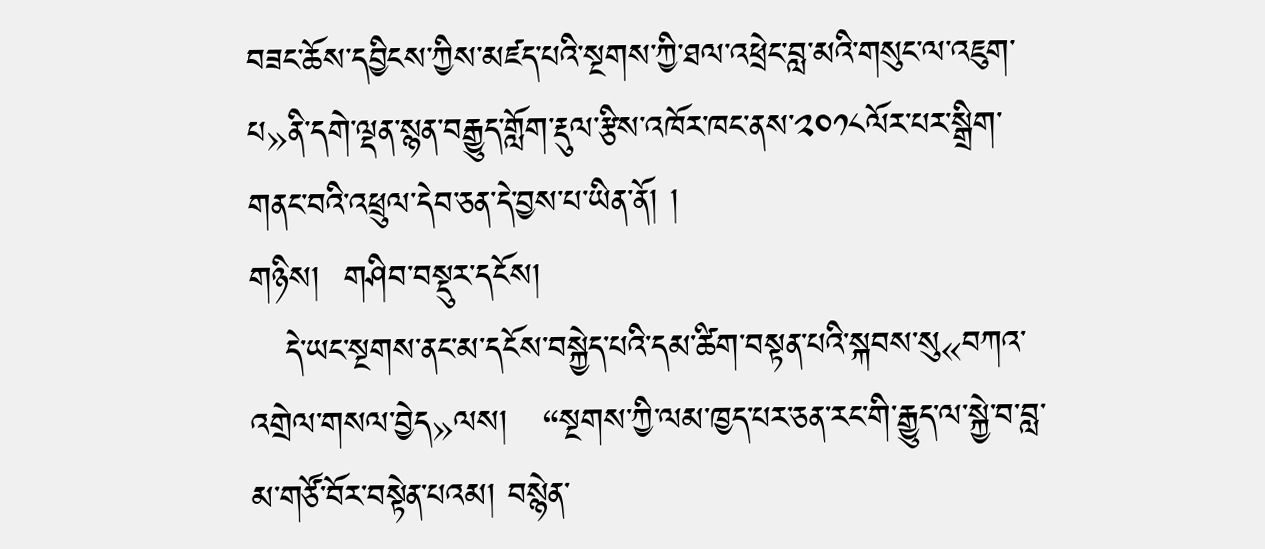བཟང་ཆོས་དབྱིངས་ཀྱིས་མཛད་པའི་སྔགས་ཀྱི་ཐལ་འཕྲེང་བླ་མའི་གསུང་ལ་འཇུག་པ»ནི་དགེ་ལྡན་སྙན་བརྒྱུད་གློག་རྡུལ་རྩིས་འཁོར་ཁང་ནས་༢༠༡༨ལོར་པར་སྒྲིག་གནང་བའི་འཕྲུལ་དེབ་ཅན་དེ་བྱས་པ་ཡིན་ནོ། །
གཉིས།  གཤིབ་བསྡུར་དངོས།
   དེ་ཡང་སྔགས་ནང་མ་དངོས་བསྐྱེད་པའི་དམ་ཚིག་བསྟན་པའི་སྐབས་སུ«བཀའ་འགྲེལ་གསལ་བྱེད»ལས།   “སྔགས་ཀྱི་ལམ་ཁྱད་པར་ཅན་རང་གི་རྒྱུད་ལ་སྐྱེ་བ་བླ་མ་གཙོ་བོར་བསྟེན་པའམ། བསྙེན་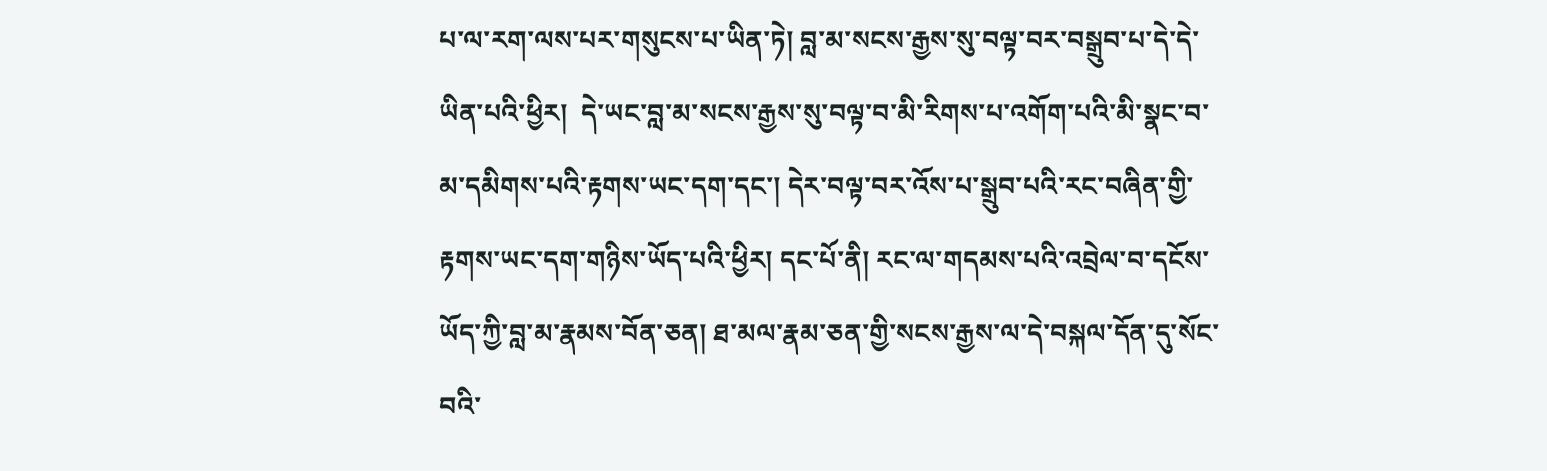པ་ལ་རག་ལས་པར་གསུངས་པ་ཡིན་ཏེ། བླ་མ་སངས་རྒྱས་སུ་བལྟ་བར་བསྒྲུབ་པ་དེ་དེ་ཡིན་པའི་ཕྱིར།  དེ་ཡང་བླ་མ་སངས་རྒྱས་སུ་བལྟ་བ་མི་རིགས་པ་འགོག་པའི་མི་སྣང་བ་མ་དམིགས་པའི་རྟགས་ཡང་དག་དང་། དེར་བལྟ་བར་འོས་པ་སྒྲུབ་པའི་རང་བཞིན་གྱི་རྟགས་ཡང་དག་གཉིས་ཡོད་པའི་ཕྱིར། དང་པོ་ནི། རང་ལ་གདམས་པའི་འབྲེལ་བ་དངོས་ཡོད་ཀྱི་བླ་མ་རྣམས་བོན་ཅན། ཐ་མལ་རྣམ་ཅན་གྱི་སངས་རྒྱས་ལ་དེ་བསྐལ་དོན་དུ་སོང་བའི་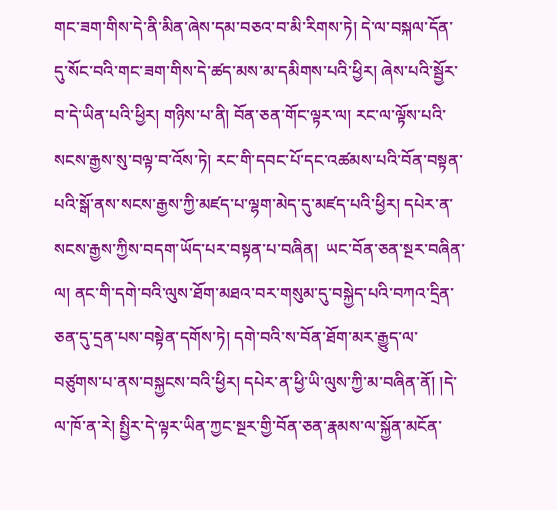གང་ཟག་གིས་དེ་ནི་མིན་ཞེས་དམ་བཅའ་བ་མི་རིགས་ཏེ། དེ་ལ་བསྐལ་དོན་དུ་སོང་བའི་གང་ཟག་གིས་དེ་ཚད་མས་མ་དམིགས་པའི་ཕྱིར། ཞེས་པའི་སྦྱོར་བ་དེ་ཡིན་པའི་ཕྱིར། གཉིས་པ་ནི། བོན་ཅན་གོང་ལྟར་ལ། རང་ལ་ལྟོས་པའི་སངས་རྒྱས་སུ་བལྟ་བ་འོས་ཏེ། རང་གི་དབང་པོ་དང་འཚམས་པའི་བོན་བསྟན་པའི་སྒོ་ནས་སངས་རྒྱས་ཀྱི་མཛད་པ་ལྷག་མེད་དུ་མཛད་པའི་ཕྱིར། དཔེར་ན་སངས་རྒྱས་ཀྱིས་བདག་ཡོད་པར་བསྟན་པ་བཞིན།  ཡང་བོན་ཅན་སྔར་བཞིན་ལ། ནང་གི་དགེ་བའི་ལུས་ཐོག་མཐའ་བར་གསུམ་དུ་བསྐྱེད་པའི་བཀའ་དྲིན་ཅན་དུ་དྲན་པས་བསྟེན་དགོས་ཏེ། དགེ་བའི་ས་བོན་ཐོག་མར་རྒྱུད་ལ་བཙུགས་པ་ནས་བསྐྱངས་བའི་ཕྱིར། དཔེར་ན་ཕྱི་ཡི་ལུས་ཀྱི་མ་བཞིན་ནོ། །དེ་ལ་ཁོ་ན་རེ། སྤྱིར་དེ་ལྟར་ཡིན་ཀྱང་སྔར་གྱི་བོན་ཅན་རྣམས་ལ་སྐྱོན་མངོན་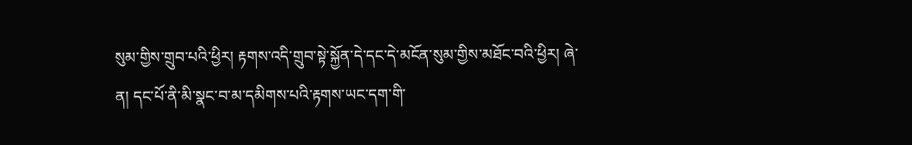སུམ་གྱིས་གྲུབ་པའི་ཕྱིར། རྟགས་འདི་གྲུབ་སྟེ་སྐྱོན་དེ་དང་དེ་མངོན་སུམ་གྱིས་མཐོང་བའི་ཕྱིར། ཞེ་ན། དང་པོ་ནི་མི་སྣང་བ་མ་དམིགས་པའི་རྟགས་ཡང་དག་གི་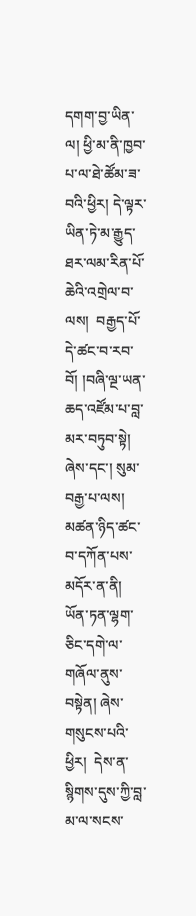དགག་བྱ་ཡིན་ལ། ཕྱི་མ་ནི་ཁྱབ་པ་ལ་ཐེ་ཚོམ་ཟ་བའི་ཕྱིར། དེ་ལྟར་ཡིན་ཏེ་མ་རྒྱུད་ཐར་ལམ་རིན་པོ་ཆེའི་འགྲེལ་བ་ལས།  བརྒྱད་པོ་དེ་ཚང་བ་རབ་བོ། །བཞི་ལྔ་ཡན་ཆད་འཛོམ་པ་བླ་མར་བཏུབ་སྟེ། ཞེས་དང་། སུམ་བརྒྱ་པ་ལས།  མཚན་ཉིད་ཚང་བ་དཀོན་པས་མདོར་ན་ནི། ཡོན་ཏན་ལྷག་ཅིང་དགེ་ལ་གཞོལ་ནུས་བསྟེན། ཞེས་གསུངས་པའི་ཕྱིར།  དེས་ན་སྙིགས་དུས་ཀྱི་བླ་མ་ལ་སངས་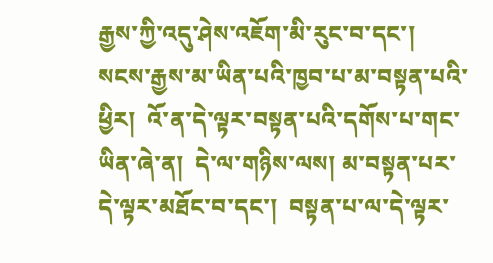རྒྱས་ཀྱི་འདུ་ཤེས་འཇོག་མི་རུང་བ་དང་།  སངས་རྒྱས་མ་ཡིན་པའི་ཁྱབ་པ་མ་བསྟན་པའི་ཕྱིར།  འོ་ན་དེ་ལྟར་བསྟན་པའི་དགོས་པ་གང་ཡིན་ཞེ་ན།  དེ་ལ་གཉིས་ལས། མ་བསྟན་པར་དེ་ལྟར་མཐོང་བ་དང་།  བསྟན་པ་ལ་དེ་ལྟར་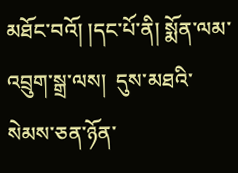མཐོང་བའོ། །དང་པོ་ནི། སྨོན་ལམ་འབྲུག་སྒྲ་ལས།  དུས་མཐའི་སེམས་ཅན་ཉོན་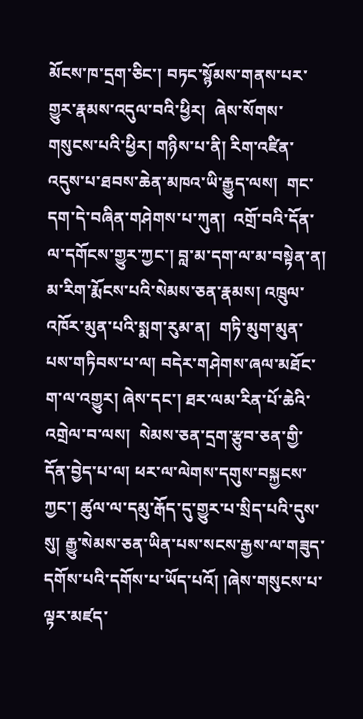མོངས་ཁ་དྲག་ཅིང་། བཏང་སྙོམས་གནས་པར་གྱུར་རྣམས་འདུལ་བའི་ཕྱིར།  ཞེས་སོགས་གསུངས་པའི་ཕྱིར། གཉིས་པ་ནི། རིག་འཛིན་འདུས་པ་ཐབས་ཆེན་མཁའ་ཡི་རྒྱུད་ལས།  གང་དག་དེ་བཞིན་གཤེགས་པ་ཀུན།  འགྲོ་བའི་དོན་ལ་དགོངས་གྱུར་ཀྱང་། བླ་མ་དག་ལ་མ་བསྟེན་ན།  མ་རིག་རྨོངས་པའི་སེམས་ཅན་རྣམས། འཁྲུལ་འཁོར་མུན་པའི་སྨག་རུམ་ན།  གཏི་མུག་མུན་པས་གཏིབས་པ་ལ། བདེར་གཤེགས་ཞལ་མཐོང་ག་ལ་འགྱུར། ཞེས་དང་། ཐར་ལམ་རིན་པོ་ཆེའི་འགྲེལ་བ་ལས།  སེམས་ཅན་དྲག་རྩུབ་ཅན་གྱི་དོན་བྱེད་པ་ལ། ཕར་ལ་ལེགས་དགུས་བསྐྱངས་ཀྱང་། ཚུལ་ལ་དམུ་རྒོད་དུ་གྱུར་པ་སྲིད་པའི་དུས་སུ། རྒྱུ་སེམས་ཅན་ཡིན་པས་སངས་རྒྱས་ལ་གཟུད་དགོས་པའི་དགོས་པ་ཡོད་པའོ། །ཞེས་གསུངས་པ་ལྟར་མཛད་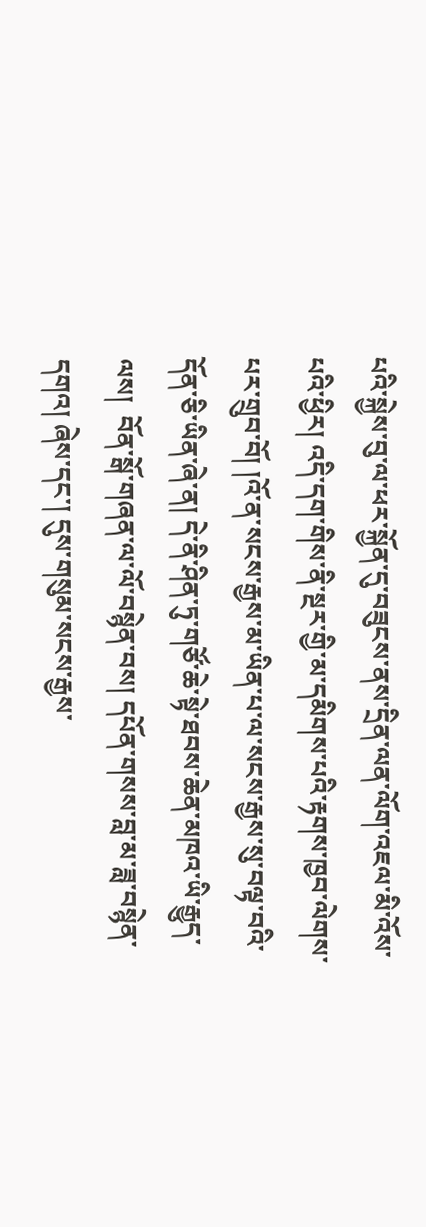པའི་སྐྱེས་བུ་ལ་ཕར་སྐྱོན་དུ་བཟུངས་ནས་དྲིན་ལན་ལོག་འཇལ་མི་འོས་པའི་ཕྱིར། འདི་དག་གིས་ནི་སྔར་གྱི་མ་དམིགས་པའི་རྟགས་ཁྱབ་ལེགས་པར་གྲུབ་བོ། །འོ་ན་སངས་རྒྱས་མ་ཡིན་པ་ལ་སངས་རྒྱས་སུ་བལྟ་བའི་དོན་ཅི་ཡིན་ཞེ་ན། དེ་ནི་ཤིན་ཏུ་གཙོ་ཆེ་སྟེ་ཐབས་ཆེན་མཁའ་ཡི་རྒྱུད་ལས།  བོན་སྒོ་གཞན་ལ་ལོ་བསྙེན་བས། དཔོན་གསས་བླ་མ་ཟླ་བསྙེན་དགའ། ཞེས་དང་། དུས་གསུམ་སངས་རྒྱས་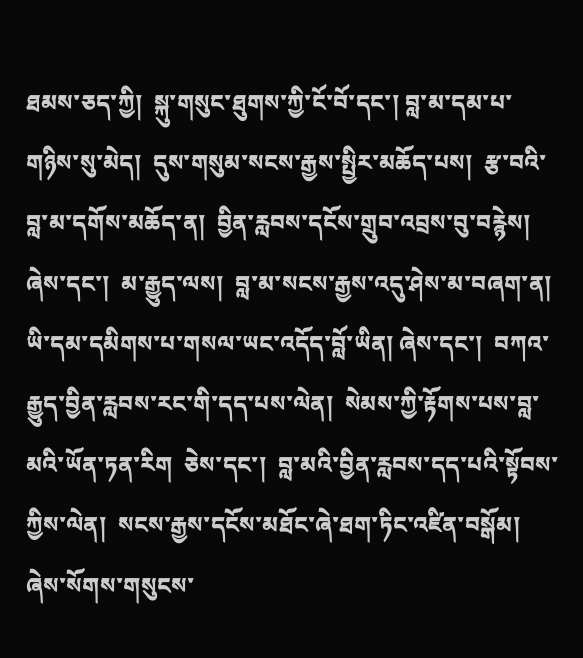ཐམས་ཅད་ཀྱི།  སྐུ་གསུང་ཐུགས་ཀྱི་ངོ་བོ་དང་། བླ་མ་དམ་པ་གཉིས་སུ་མེད།  དུས་གསུམ་སངས་རྒྱས་སྤྱིར་མཆོད་པས།  རྩ་བའི་བླ་མ་དགོས་མཆོད་ན།  བྱིན་རླབས་དངོས་གྲུབ་འབྲས་བུ་བརྙེས།  ཞེས་དང་།  མ་རྒྱུད་ལས།  བླ་མ་སངས་རྒྱས་འདུ་ཤེས་མ་བཞག་ན།  ཡི་དམ་དམིགས་པ་གསལ་ཡང་འདོད་བློ་ཡིན། ཞེས་དང་།  བཀའ་རྒྱུད་བྱིན་རླབས་རང་གི་དད་པས་ལེན།  སེམས་ཀྱི་རྟོགས་པས་བླ་མའི་ཡོན་ཏན་རིག  ཅེས་དང་།  བླ་མའི་བྱིན་རླབས་དད་པའི་སྟོབས་ཀྱིས་ལེན།  སངས་རྒྱས་དངོས་མཐོང་ཞེ་ཐག་ཏིང་འཛིན་བསྒོམ།  ཞེས་སོགས་གསུངས་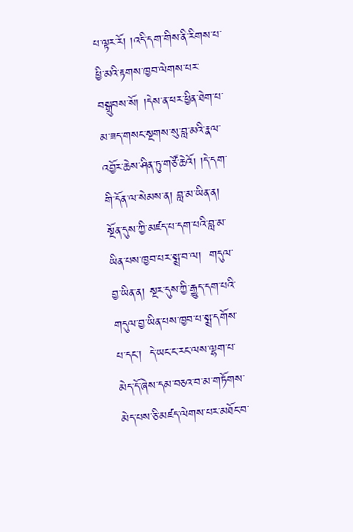པ་ལྟར་རོ། །འདི་དག་གིས་ནི་རིགས་པ་ཕྱི་མའི་རྟགས་ཁྱབ་ལེགས་པར་བསྒྲུབས་སོ། །དེས་ན་ཕར་ཕྱིན་ཐེག་པ་མ་ཟད་གསང་སྔགས་སུ་བླ་མའི་རྣལ་འབྱོར་ཆེས་ཤིན་ཏུ་གཙོ་ཆེའོ། །དེ་དག་གི་དོན་ལ་སེམས་ན། བླ་མ་ཡིན་ན།  སྔོན་དུས་ཀྱི་མཛད་པ་དག་པའི་བླ་མ་ཡིན་པས་ཁྱབ་པར་སྨྲ་བ་ལ།  གདུལ་བྱ་ཡིན་ན། སྔར་དུས་ཀྱི་རྒྱུད་དག་པའི་གདུལ་བྱ་ཡིན་པས་ཁྱབ་པ་སྨྲ་དགོས་པ་དང་།  དེ་ཡང་ང་རང་ལས་ལྷག་པ་མེད་དོ་ཞེས་དམ་བཅའ་བ་མ་གཏོགས་མེད་པས་ཅི་མཛད་ལེགས་པར་མཐོང་བ་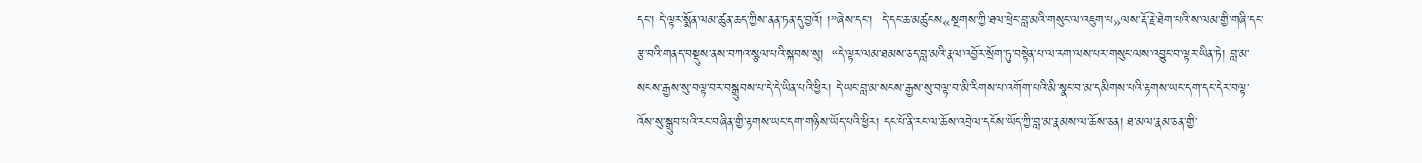དང་། དེ་ལྟར་སྨོན་ལམ་ཚུན་ཆད་ཀྱིས་ནན་ཏན་དུ་བྱའོ། །”ཞེས་དང་།  དེ་དང་ཆ་མཚུངས«སྔགས་ཀྱི་ཐལ་ཕྲེང་བླ་མའི་གསུང་ལ་འཇུག་པ»ལས་རྡོ་རྗེ་ཐེག་པའི་ས་ལམ་གྱི་གཞི་དང་རྩ་བའི་གནད་བསྡུས་ནས་བཀའ་སྩལ་པའི་སྐབས་སུ།  “དེ་ལྟར་ལམ་ཐམས་ཅད་བླ་མའི་རྣལ་འབྱོར་སྲོག་ཏུ་བསྟེན་པ་ལ་རག་ལས་པར་གསུང་ལས་འབྱུང་བ་ལྟར་ཡིན་ཏེ། བླ་མ་སངས་རྒྱས་སུ་བལྟ་བར་བསྒྲུབས་པ་དེ་དེ་ཡིན་པའི་ཕྱིར། དེ་ཡང་བླ་མ་སངས་རྒྱས་སུ་བལྟ་བ་མི་རིགས་པ་འགོག་པའི་མི་སྣང་བ་མ་དམིགས་པའི་རྟགས་ཡང་དག་དང་དེར་བལྟ་འོས་སུ་སྒྲུབ་པའི་རང་བཞིན་གྱི་རྟགས་ཡང་དག་གཉིས་ཡོད་པའི་ཕྱིར། དང་པོ་ནི་རང་ལ་ཆོས་འབྲེལ་དངོས་ཡོད་ཀྱི་བླ་མ་རྣམས་ལ་ཆོས་ཅན། ཐ་མལ་རྣམ་ཅན་གྱི་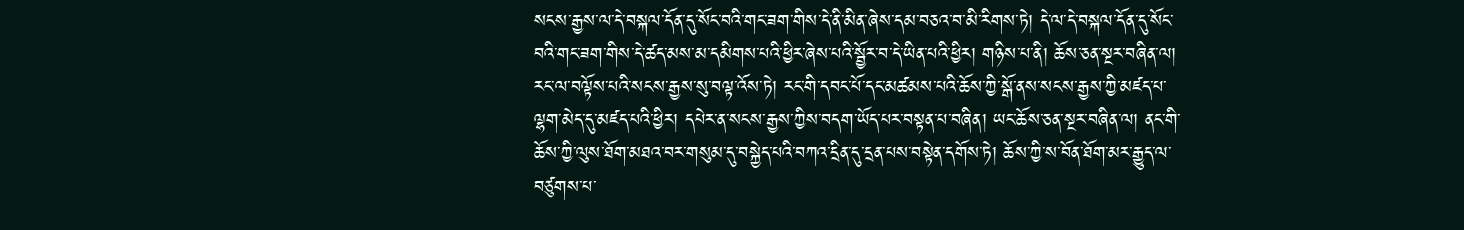སངས་རྒྱས་ལ་དེ་བསྐལ་དོན་དུ་སོང་བའི་གང་ཟག་གིས་དེ་ནི་མིན་ཞེས་དམ་བཅའ་བ་མི་རིགས་ཏེ། དེ་ལ་དེ་བསྐལ་དོན་དུ་སོང་བའི་གང་ཟག་གིས་དེ་ཚད་མས་མ་དམིགས་པའི་ཕྱིར་ཞེས་པའི་སྦྱོར་བ་དེ་ཡིན་པའི་ཕྱིར། གཉིས་པ་ནི། ཆོས་ཅན་སྔར་བཞིན་ལ། རང་ལ་བལྟོས་པའི་སངས་རྒྱས་སུ་བལྟ་འོས་ཏེ། རང་གི་དབང་པོ་དང་མཚམས་པའི་ཆོས་ཀྱི་སྒོ་ནས་སངས་རྒྱས་ཀྱི་མཛད་པ་ལྷག་མེད་དུ་མཛད་པའི་ཕྱིར། དཔེར་ན་སངས་རྒྱས་ཀྱིས་བདག་ཡོད་པར་བསྟན་པ་བཞིན། ཡང་ཆོས་ཅན་སྔར་བཞིན་ལ། ནང་གི་ཆོས་ཀྱི་ལུས་ཐོག་མཐའ་བར་གསུམ་དུ་བསྐྱེད་པའི་བཀའ་དྲིན་དུ་དྲན་པས་བསྟེན་དགོས་ཏེ། ཆོས་ཀྱི་ས་བོན་ཐོག་མར་རྒྱུད་ལ་བཙུགས་པ་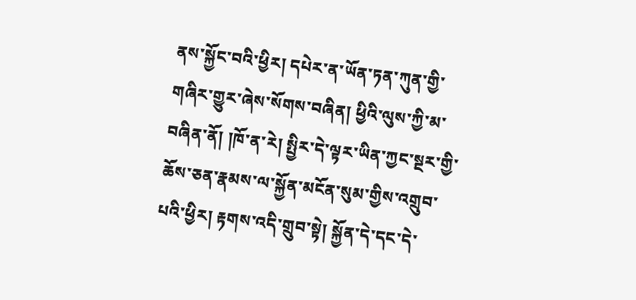ནས་སྐྱོང་བའི་ཕྱིར། དཔེར་ན་ཡོན་ཏན་ཀུན་གྱི་གཞིར་གྱུར་ཞེས་སོགས་བཞིན། ཕྱིའི་ལུས་ཀྱི་མ་བཞིན་ནོ། །ཁོ་ན་རེ། སྤྱིར་དེ་ལྟར་ཡིན་ཀྱང་སྔར་གྱི་ཆོས་ཅན་རྣམས་ལ་སྐྱོན་མངོན་སུམ་གྱིས་འགྲུབ་པའི་ཕྱིར། རྟགས་འདི་གྲུབ་སྟེ། སྐྱོན་དེ་དང་དེ་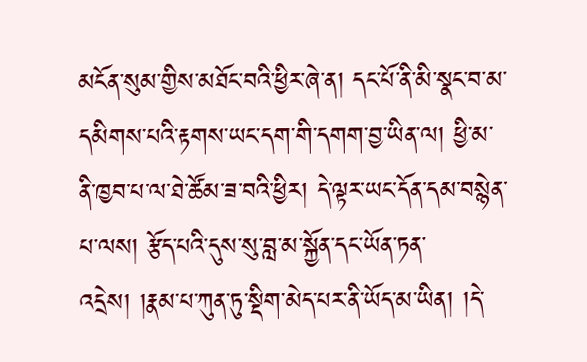མངོན་སུམ་གྱིས་མཐོང་བའི་ཕྱིར་ཞེ་ན། དང་པོ་ནི་མི་སྣང་བ་མ་དམིགས་པའི་རྟགས་ཡང་དག་གི་དགག་བྱ་ཡིན་ལ། ཕྱི་མ་ནི་ཁྱབ་པ་ལ་ཐེ་ཚོམ་ཟ་བའི་ཕྱིར། དེ་ལྟར་ཡང་དོན་དམ་བསྙེན་པ་ལས། རྩོད་པའི་དུས་སུ་བླ་མ་སྐྱོན་དང་ཡོན་ཏན་འདྲེས། །རྣམ་པ་ཀུན་ཏུ་སྡིག་མེད་པར་ནི་ཡོད་མ་ཡིན། །དེ་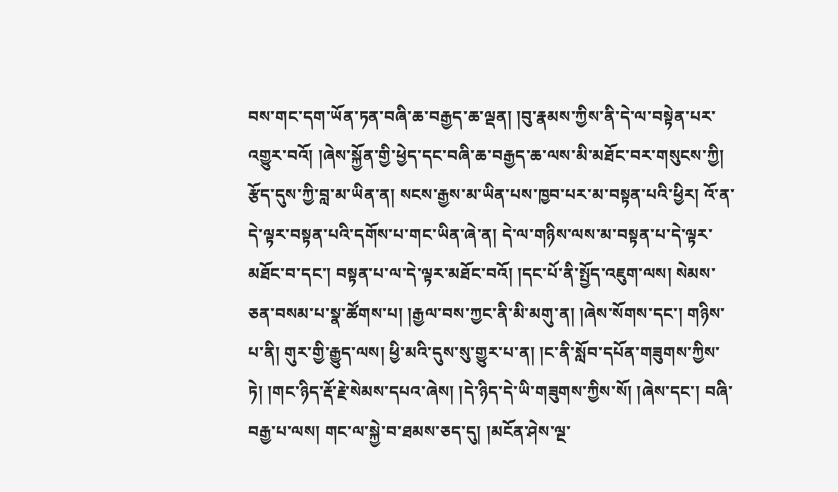བས་གང་དག་ཡོན་ཏན་བཞི་ཆ་བརྒྱད་ཆ་ལྡན། །བུ་རྣམས་ཀྱིས་ནི་དེ་ལ་བསྟེན་པར་འགྱུར་བའོ། །ཞེས་སྐྱོན་གྱི་ཕྱེད་དང་བཞི་ཆ་བརྒྱད་ཆ་ལས་མི་མཐོང་བར་གསུངས་ཀྱི། རྩོད་དུས་ཀྱི་བླ་མ་ཡིན་ན། སངས་རྒྱས་མ་ཡིན་པས་ཁྱབ་པར་མ་བསྟན་པའི་ཕྱིར། འོ་ན་དེ་ལྟར་བསྟན་པའི་དགོས་པ་གང་ཡིན་ཞེ་ན། དེ་ལ་གཉིས་ལས་མ་བསྟན་པ་དེ་ལྟར་མཐོང་བ་དང་། བསྟན་པ་ལ་དེ་ལྟར་མཐོང་བའོ། །དང་པོ་ནི་སྤྱོད་འཇུག་ལས། སེམས་ཅན་བསམ་པ་སྣ་ཚོགས་པ། །རྒྱལ་བས་ཀྱང་ནི་མི་མགུ་ན། །ཞེས་སོགས་དང་། གཉིས་པ་ནི། གུར་གྱི་རྒྱུད་ལས། ཕྱི་མའི་དུས་སུ་གྱུར་པ་ན། །ང་ནི་སློབ་དཔོན་གཟུགས་ཀྱིས་ཏེ། །གང་ཉིད་རྡོ་རྗེ་སེམས་དཔའ་ཞེས། །དེ་ཉིད་དེ་ཡི་གཟུགས་ཀྱིས་སོ། །ཞེས་དང་། བཞི་བརྒྱ་པ་ལས། གང་ལ་སྐྱེ་བ་ཐམས་ཅད་དུ། །མངོན་ཤེས་ལྔ་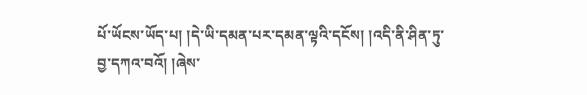པོ་ཡོངས་ཡོད་པ། །དེ་ཡི་དམན་པར་དམན་ལྟའི་དངོས། །འདི་ནི་ཤིན་ཏུ་བྱ་དཀའ་བའོ། །ཞེས་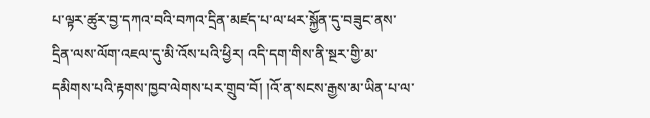པ་ལྟར་ཚུར་བྱ་དཀའ་བའི་བཀའ་དྲིན་མཛད་པ་ལ་ཕར་སྐྱོན་དུ་བཟུང་ནས་དྲིན་ལས་ལོག་འཇལ་དུ་མི་འོས་པའི་ཕྱིར། འདི་དག་གིས་ནི་སྔར་གྱི་མ་དམིགས་པའི་རྟགས་ཁྱབ་ལེགས་པར་གྲུབ་བོ། །འོ་ན་སངས་རྒྱས་མ་ཡིན་པ་ལ་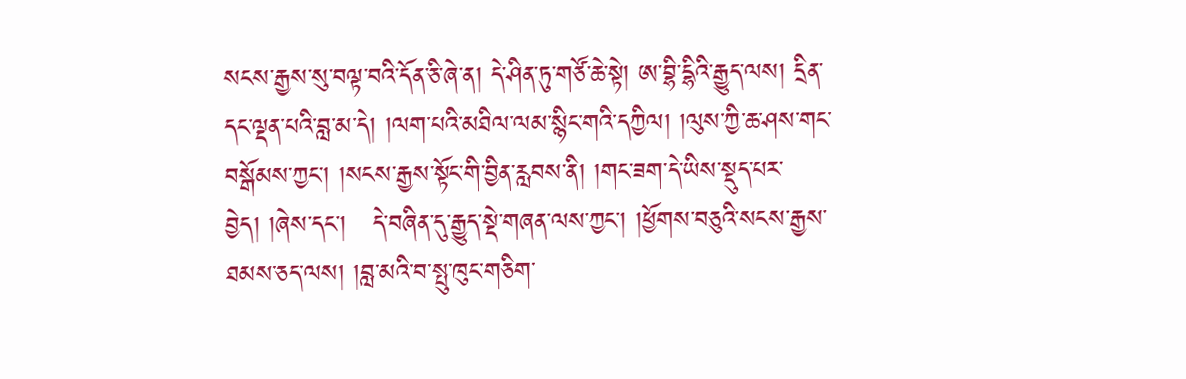སངས་རྒྱས་སུ་བལྟ་བའི་དོན་ཅི་ཞེ་ན། དེ་ཤིན་ཏུ་གཙོ་ཆེ་སྟེ། ཨ་བྷི་དྷིའི་རྒྱུད་ལས། དྲིན་དང་ལྡན་པའི་བླ་མ་དེ། །ལག་པའི་མཐིལ་ལམ་སྙིང་གའི་དཀྱིལ། །ལུས་ཀྱི་ཆ་ཤས་གང་བསྒོམས་ཀྱང་། །སངས་རྒྱས་སྟོང་གི་བྱིན་རླབས་ནི། །གང་ཟག་དེ་ཡིས་སྡུད་པར་བྱེད། །ཞེས་དང་།   དེ་བཞིན་དུ་རྒྱུད་སྡེ་གཞན་ལས་ཀྱང་། །ཕྱོགས་བཅུའི་སངས་རྒྱས་ཐམས་ཅད་ལས། །བླ་མའི་བ་སྤུ་ཁུང་གཅིག་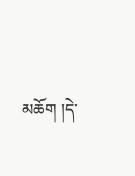མཆོག །དེ་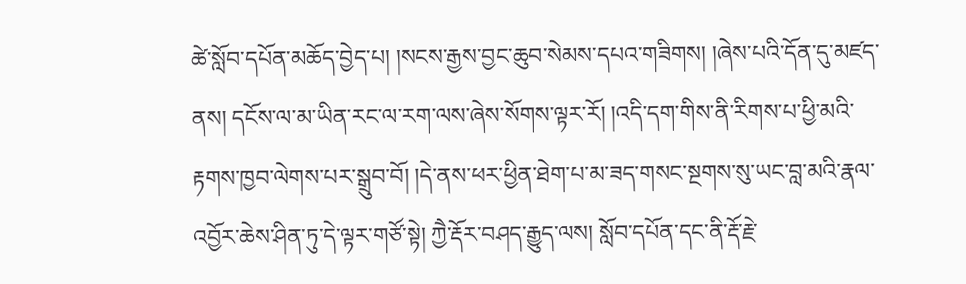ཚེ་སློབ་དཔོན་མཆོད་བྱེད་པ། །སངས་རྒྱས་བྱང་ཆུབ་སེམས་དཔའ་གཟིགས། །ཞེས་པའི་དོན་དུ་མཛད་ནས། དངོས་ལ་མ་ཡིན་རང་ལ་རག་ལས་ཞེས་སོགས་ལྟར་རོ། །འདི་དག་གིས་ནི་རིགས་པ་ཕྱི་མའི་རྟགས་ཁྱབ་ལེགས་པར་སྒྲུབ་བོ། །དེ་ནས་ཕར་ཕྱིན་ཐེག་པ་མ་ཟད་གསང་སྔགས་སུ་ཡང་བླ་མའི་རྣལ་འབྱོར་ཆེས་ཤིན་ཏུ་དེ་ལྟར་གཙོ་སྟེ། ཀྱཻ་རྡོར་བཤད་རྒྱུད་ལས། སློབ་དཔོན་དང་ནི་རྡོ་རྗེ་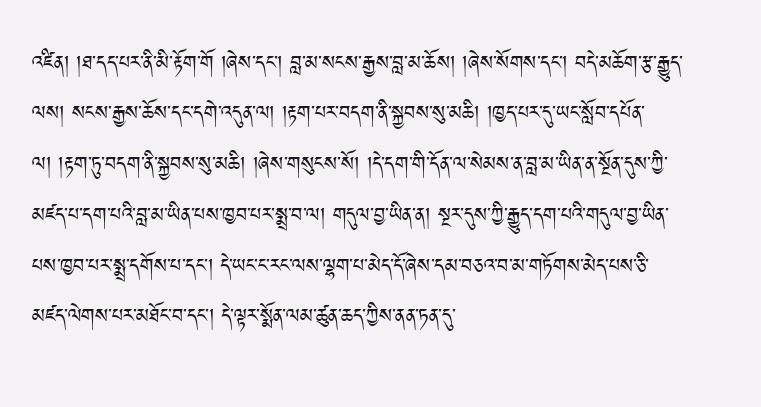འཛིན། །ཐ་དད་པར་ནི་མི་རྟོག་གོ །ཞེས་དང་། བླ་མ་སངས་རྒྱས་བླ་མ་ཆོས། །ཞེས་སོགས་དང་། བདེ་མཆོག་རྩ་རྒྱུད་ལས། སངས་རྒྱས་ཆོས་དང་དགེ་འདུན་ལ། །རྟག་པར་བདག་ནི་སྐྱབས་སུ་མཆི། །ཁྱད་པར་དུ་ཡང་སློབ་དཔོན་ལ། །རྟག་ཏུ་བདག་ནི་སྐྱབས་སུ་མཆི། །ཞེས་གསུངས་སོ། །དེ་དག་གི་དོན་ལ་སེམས་ན་བླ་མ་ཡིན་ན་སྔོན་དུས་ཀྱི་མཛད་པ་དག་པའི་བླ་མ་ཡིན་པས་ཁྱབ་པར་སྨྲ་བ་ལ། གདུལ་བྱ་ཡིན་ན། སྔར་དུས་ཀྱི་རྒྱུད་དག་པའི་གདུལ་བྱ་ཡིན་པས་ཁྱབ་པར་སྨྲ་དགོས་པ་དང་། དེ་ཡང་ང་རང་ལས་ལྷག་པ་མེད་དོ་ཞེས་དམ་བཅའ་བ་མ་གཏོགས་མེད་པས་ཅི་མཛད་ལེགས་པར་མཐོང་བ་དང་། དེ་ལྟར་སྨོན་ལམ་ཚུན་ཆད་ཀྱིས་ནན་ཏན་དུ་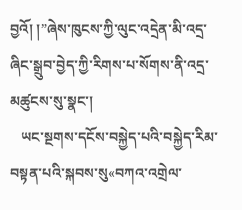བྱའོ། །”ཞེས་ཁུངས་ཀྱི་ལུང་འདྲེན་མི་འདྲ་ཞིང་སྒྲུབ་བྱེད་ཀྱི་རིགས་པ་སོགས་ནི་འདྲ་མཚུངས་སུ་སྣང་།
   ཡང་སྔགས་དངོས་བསྐྱེད་པའི་བསྐྱེད་རིམ་བསྟན་པའི་སྐབས་སུ«བཀའ་འགྲེལ་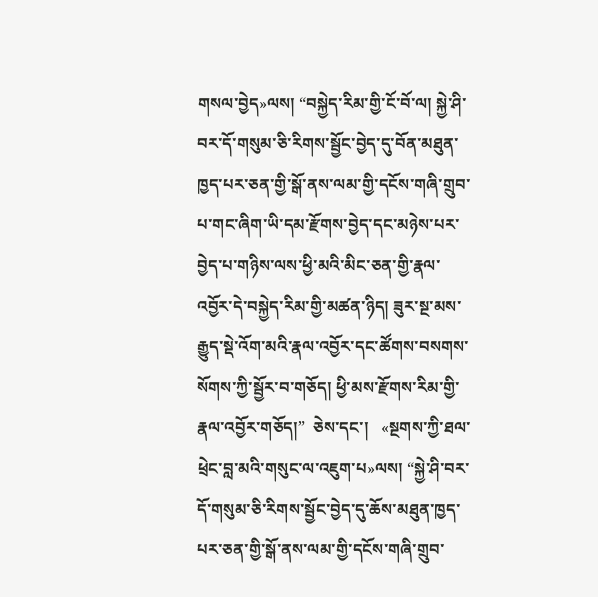གསལ་བྱེད»ལས། “བསྐྱེད་རིམ་གྱི་ངོ་བོ་ལ། སྐྱེ་ཤི་བར་དོ་གསུམ་ཅི་རིགས་སྦྱོང་བྱེད་དུ་བོན་མཐུན་ཁྱད་པར་ཅན་གྱི་སྒོ་ནས་ལམ་གྱི་དངོས་གཞི་གྲུབ་པ་གང་ཞིག་ཡི་དམ་རྫོགས་བྱེད་དང་མཉེས་པར་བྱེད་པ་གཉིས་ལས་ཕྱི་མའི་མིང་ཅན་གྱི་རྣལ་འབྱོར་དེ་བསྐྱེད་རིམ་གྱི་མཚན་ཉིད། ཟུར་སྔ་མས་རྒྱུད་སྡེ་འོག་མའི་རྣལ་འབྱོར་དང་ཚོགས་བསགས་སོགས་ཀྱི་སྦྱོར་བ་གཅོད། ཕྱི་མས་རྫོགས་རིམ་གྱི་རྣལ་འབྱོར་གཅོད།”  ཅེས་དང་།   «སྔགས་ཀྱི་ཐལ་ཕྲེང་བླ་མའི་གསུང་ལ་འཇུག་པ»ལས། “སྐྱེ་ཤི་བར་དོ་གསུམ་ཅི་རིགས་སྦྱོང་བྱེད་དུ་ཆོས་མཐུན་ཁྱད་པར་ཅན་གྱི་སྒོ་ནས་ལམ་གྱི་དངོས་གཞི་གྲུབ་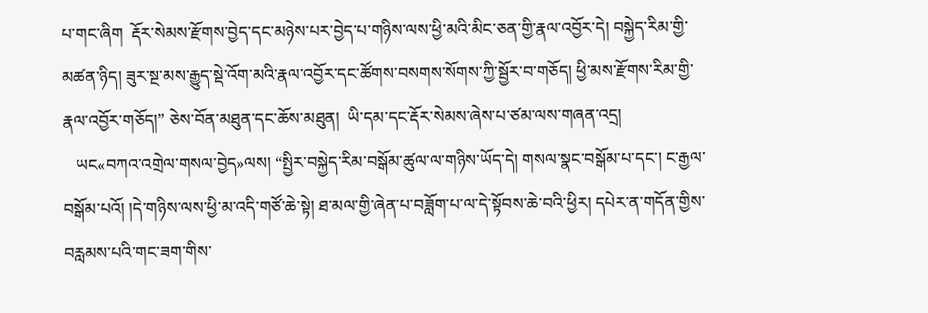པ་གང་ཞིག  རྡོར་སེམས་རྫོགས་བྱེད་དང་མཉེས་པར་བྱེད་པ་གཉིས་ལས་ཕྱི་མའི་མིང་ཅན་གྱི་རྣལ་འབྱོར་དེ། བསྐྱེད་རིམ་གྱི་མཚན་ཉིད། ཟུར་སྔ་མས་རྒྱུད་སྡེ་འོག་མའི་རྣལ་འབྱོར་དང་ཚོགས་བསགས་སོགས་ཀྱི་སྦྱོར་བ་གཅོད། ཕྱི་མས་རྫོགས་རིམ་གྱི་རྣལ་འབྱོར་གཅོད།” ཅེས་བོན་མཐུན་དང་ཆོས་མཐུན།  ཡི་དམ་དང་རྡོར་སེམས་ཞེས་པ་ཙམ་ལས་གཞན་འདྲ།
   ཡང«བཀའ་འགྲེལ་གསལ་བྱེད»ལས། “སྤྱིར་བསྐྱེད་རིམ་བསྒོམ་ཚུལ་ལ་གཉིས་ཡོད་དེ། གསལ་སྣང་བསྒོམ་པ་དང་། ང་རྒྱལ་བསྒོམ་པའོ། །དེ་གཉིས་ལས་ཕྱི་མ་འདི་གཙོ་ཆེ་སྟེ། ཐ་མལ་གྱི་ཞེན་པ་བཟློག་པ་ལ་དེ་སྟོབས་ཆེ་བའི་ཕྱིར། དཔེར་ན་གདོན་གྱིས་བརླམས་པའི་གང་ཟག་གིས་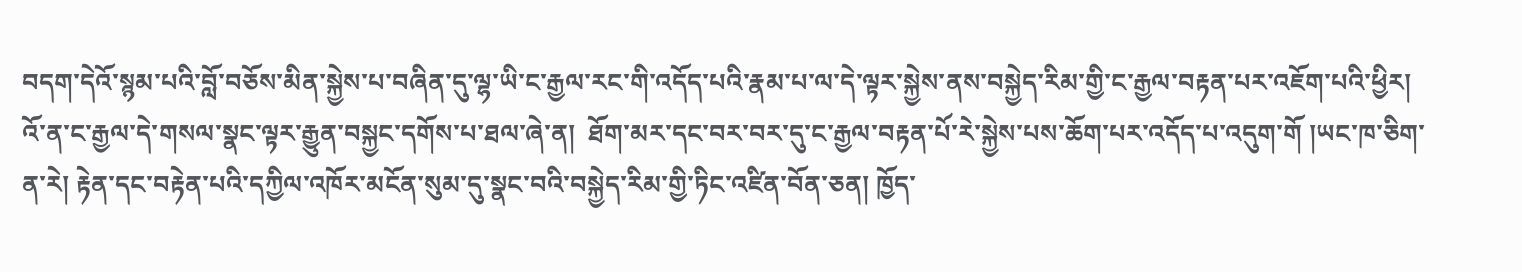བདག་དེའོ་སྙམ་པའི་བློ་བཅོས་མིན་སྐྱེས་པ་བཞིན་དུ་ལྷ་ཡི་ང་རྒྱལ་རང་གི་འདོད་པའི་རྣམ་པ་ལ་དེ་ལྟར་སྐྱེས་ནས་བསྐྱེད་རིམ་གྱི་ང་རྒྱལ་བརྟན་པར་འཇོག་པའི་ཕྱིར།  འོ་ན་ང་རྒྱལ་དེ་གསལ་སྣང་ལྟར་རྒྱུན་བསྐྱང་དགོས་པ་ཐལ་ཞེ་ན།  ཐོག་མར་དང་བར་བར་དུ་ང་རྒྱལ་བརྟན་པོ་རེ་སྐྱེས་པས་ཆོག་པར་འདོད་པ་འདུག་གོ །ཡང་ཁ་ཅིག་ན་རེ། རྟེན་དང་བརྟེན་པའི་དཀྱིལ་འཁོར་མངོན་སུམ་དུ་སྣང་བའི་བསྐྱེད་རིམ་གྱི་ཏིང་འཛིན་བོན་ཅན། ཁྱོད་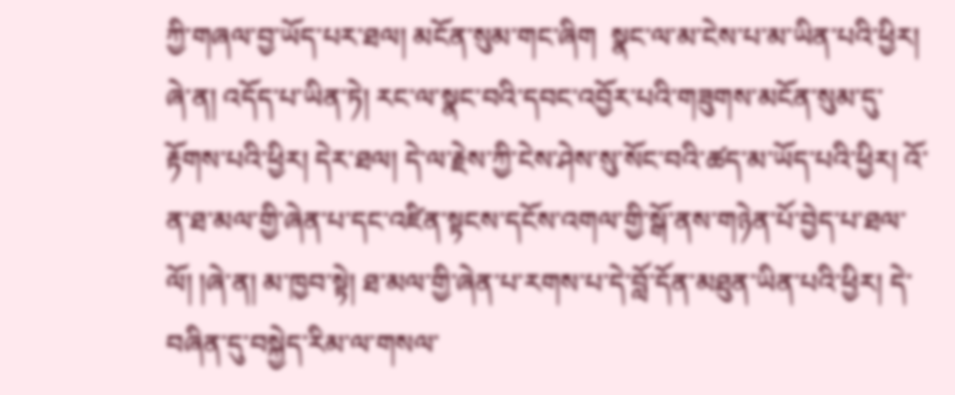ཀྱི་གཞལ་བྱ་ཡོད་པར་ཐལ། མངོན་སུམ་གང་ཞིག  སྣང་ལ་མ་ངེས་པ་མ་ཡིན་པའི་ཕྱིར། ཞེ་ན། འདོད་པ་ཡིན་ཏེ། རང་ལ་སྣང་བའི་དབང་འབྱོར་པའི་གཟུགས་མངོན་སུམ་དུ་རྟོགས་པའི་ཕྱིར། དེར་ཐལ། དེ་ལ་རྗེས་ཀྱི་ངེས་ཤེས་སུ་སོང་བའི་ཚད་མ་ཡོད་པའི་ཕྱིར། འོ་ན་ཐ་མལ་གྱི་ཞེན་པ་དང་འཛིན་སྟངས་དངོས་འགལ་གྱི་སྒོ་ནས་གཉེན་པོ་བྱེད་པ་ཐལ་ལོ། །ཞེ་ན། མ་ཁྱབ་སྟེ། ཐ་མལ་གྱི་ཞེན་པ་རགས་པ་དེ་བློ་དོན་མཐུན་ཡིན་པའི་ཕྱིར། དེ་བཞིན་དུ་བསྐྱེད་རིམ་ལ་གསལ་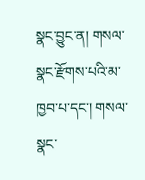སྣང་བྱུང་ན། གསལ་སྣང་རྫོགས་པའི་མ་ཁྱབ་པ་དང་། གསལ་སྣང་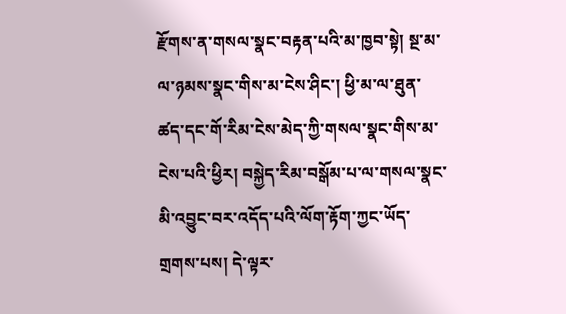རྫོགས་ན་གསལ་སྣང་བརྟན་པའི་མ་ཁྱབ་སྟེ། སྔ་མ་ལ་ཉམས་སྣང་གིས་མ་ངེས་ཤིང་། ཕྱི་མ་ལ་ཐུན་ཚད་དང་གོ་རིམ་ངེས་མེད་ཀྱི་གསལ་སྣང་གིས་མ་ངེས་པའི་ཕྱིར། བསྐྱེད་རིམ་བསྒོམ་པ་ལ་གསལ་སྣང་མི་འབྱུང་བར་འདོད་པའི་ལོག་རྟོག་ཀྱང་ཡོད་གྲགས་པས། དེ་ལྟར་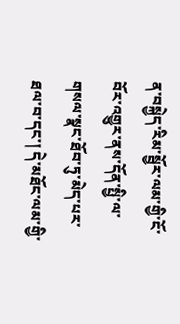ན་བསྐྱེད་རིམ་སྦྱོར་ལམ་གྱི་ངོ་བོར་འགྱུར་ནས་དོན་སྤྱི་ལ་གསལ་སྣང་ཐོབ་ཏུ་མེད་པར་ཐལ་བ་དང་། དེ་མཐོང་ལམ་གྱི་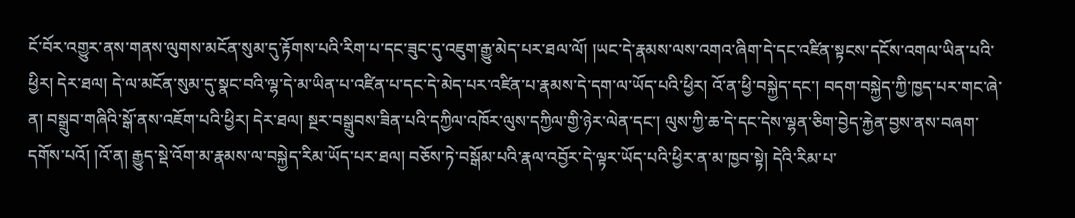ངོ་བོར་འགྱུར་ནས་གནས་ལུགས་མངོན་སུམ་དུ་རྟོགས་པའི་རིག་པ་དང་ཟུང་དུ་འཇུག་རྒྱུ་མེད་པར་ཐལ་ལོ། །ཡང་དེ་རྣམས་ལས་འགའ་ཞིག་དེ་དང་འཛིན་སྟངས་དངོས་འགལ་ཡིན་པའི་ཕྱིར། དེར་ཐལ། དེ་ལ་མངོན་སུམ་དུ་སྣང་བའི་ལྷ་དེ་མ་ཡིན་པ་འཛིན་པ་དང་དེ་མེད་པར་འཛིན་པ་རྣམས་དེ་དག་ལ་ཡོད་པའི་ཕྱིར། འོ་ན་ཕྱི་བསྐྱེད་དང་། བདག་བསྐྱེད་ཀྱི་ཁྱད་པར་གང་ཞེ་ན། བསྒྲུབ་གཞིའི་སྒོ་ནས་འཇོག་པའི་ཕྱིར། དེར་ཐལ། སྔར་བསྒྲུབས་ཟིན་པའི་དཀྱིལ་འཁོར་ལུས་དཀྱིལ་གྱི་ཉེར་ལེན་དང་། ལུས་ཀྱི་ཆ་དེ་དང་དེས་ལྷན་ཅིག་བྱེད་རྐྱེན་བྱས་ནས་བཞག་དགོས་པའོ། །འོ་ན། རྒྱུད་སྡེ་འོག་མ་རྣམས་ལ་བསྐྱེད་རིམ་ཡོད་པར་ཐལ། བཅོས་ཏེ་བསྒོམ་པའི་རྣལ་འབྱོར་དེ་ལྟར་ཡོད་པའི་ཕྱིར་ན་མ་ཁྱབ་སྟེ། དེའི་རིམ་པ་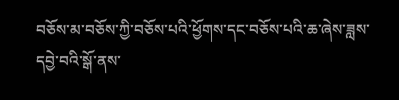བཅོས་མ་བཅོས་ཀྱི་བཅོས་པའི་ཕྱོགས་དང་བཅོས་པའི་ཆ་ཞེས་ཟླས་དབྱེ་བའི་སྒོ་ནས་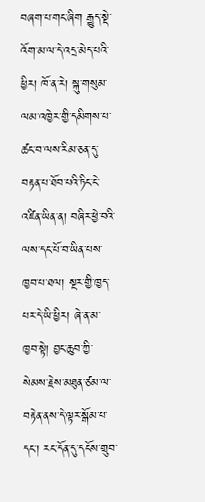བཞག་པ་གང་ཞིག རྒྱུད་སྡེ་འོག་མ་ལ་དེ་འདྲ་མེད་པའི་ཕྱིར། ཁོ་ན་རེ། སྐུ་གསུམ་ལམ་འཁྱེར་གྱི་དམིགས་པ་ཚང་བ་ལས་རིམ་ཅན་དུ་བརྟན་པ་ཐོབ་པའི་ཏིང་ངེ་འཛིན་ཡིན་ན། བཞིར་ཕྱེ་བའི་ལས་དང་པོ་བ་ཡིན་པས་ཁྱབ་པ་ཐལ། སྔར་གྱི་ཁྱད་པར་དེ་ཡི་ཕྱིར། ཞེ་ན་མ་ཁྱབ་སྟེ། བྱང་ཆུབ་ཀྱི་སེམས་རྗེས་མཐུན་ཙམ་ལ་བརྟེན་ནས་དེ་ལྟར་སྒོམ་པ་དང་། རང་དོན་དུ་དངོས་གྲུབ་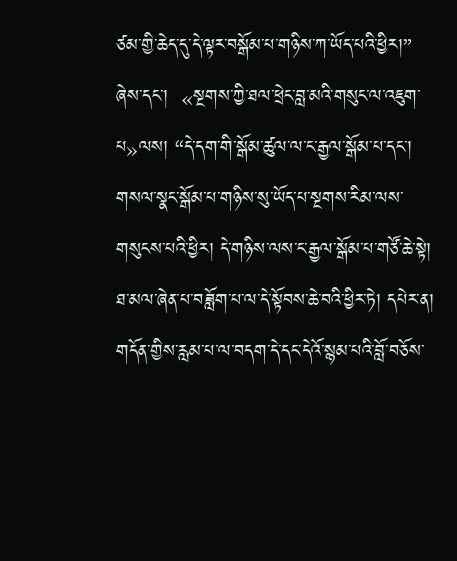ཙམ་གྱི་ཆེད་དུ་དེ་ལྟར་བསྒོམ་པ་གཉིས་ཀ་ཡོད་པའི་ཕྱིར།”  ཞེས་དང་།  «སྔགས་ཀྱི་ཐལ་ཕྲེང་བླ་མའི་གསུང་ལ་འཇུག་པ»ལས། “དེ་དག་གི་སྒོམ་ཚུལ་ལ་ང་རྒྱལ་སྒོམ་པ་དང་། གསལ་སྣང་སྒོམ་པ་གཉིས་སུ་ཡོད་པ་སྔགས་རིམ་ལས་གསུངས་པའི་ཕྱིར། དེ་གཉིས་ལས་ང་རྒྱལ་སྒོམ་པ་གཙོ་ཆེ་སྟེ། ཐ་མལ་ཞེན་པ་བཟློག་པ་ལ་དེ་སྟོབས་ཆེ་བའི་ཕྱིར་ཏེ། དཔེར་ན། གདོན་གྱིས་རླམ་པ་ལ་བདག་དེ་དང་དེའོ་སྙམ་པའི་བློ་བཅོས་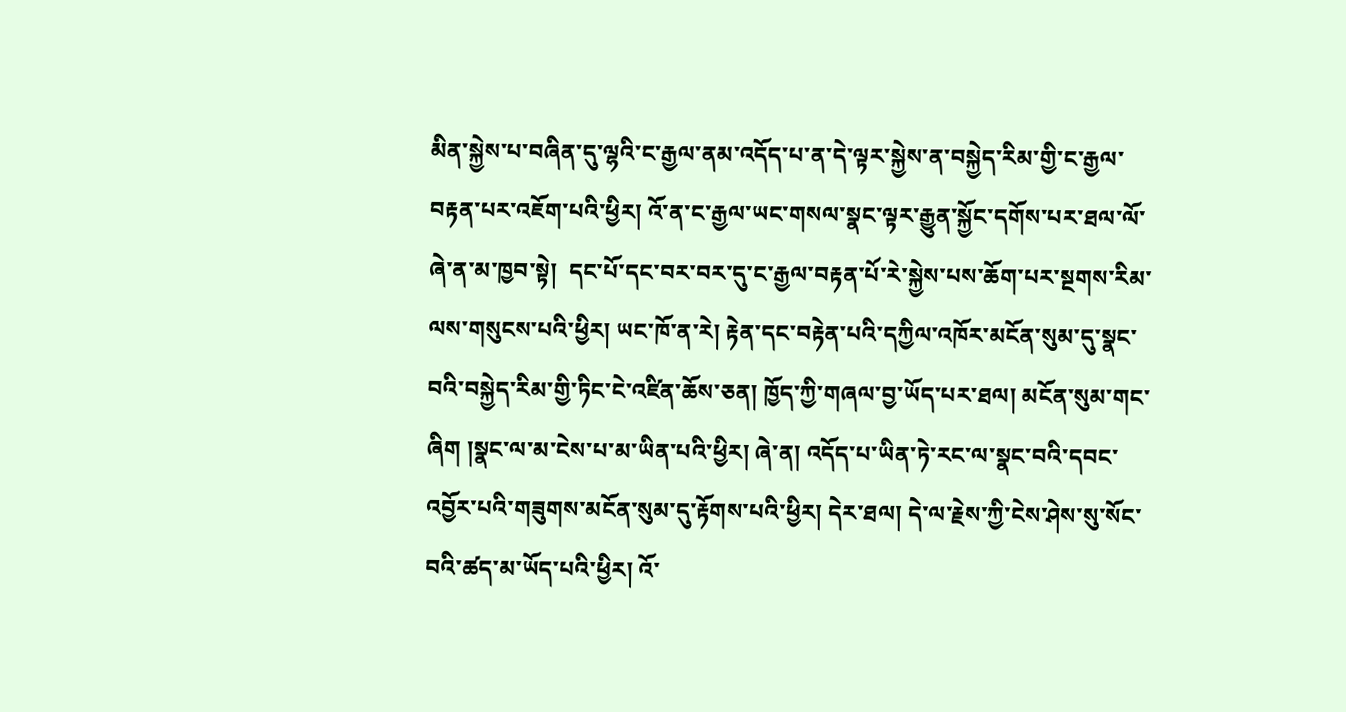མིན་སྐྱེས་པ་བཞིན་དུ་ལྷའི་ང་རྒྱལ་ནམ་འདོད་པ་ན་དེ་ལྟར་སྐྱེས་ན་བསྐྱེད་རིམ་གྱི་ང་རྒྱལ་བརྟན་པར་འཇོག་པའི་ཕྱིར། འོ་ན་ང་རྒྱལ་ཡང་གསལ་སྣང་ལྟར་རྒྱུན་སྐྱོང་དགོས་པར་ཐལ་ལོ་ཞེ་ན་མ་ཁྱབ་སྟེ།  དང་པོ་དང་བར་བར་དུ་ང་རྒྱལ་བརྟན་པོ་རེ་སྐྱེས་པས་ཆོག་པར་སྔགས་རིམ་ལས་གསུངས་པའི་ཕྱིར། ཡང་ཁོ་ན་རེ། རྟེན་དང་བརྟེན་པའི་དཀྱིལ་འཁོར་མངོན་སུམ་དུ་སྣང་བའི་བསྐྱེད་རིམ་གྱི་ཏིང་ངེ་འཛིན་ཆོས་ཅན། ཁྱོད་ཀྱི་གཞལ་བྱ་ཡོད་པར་ཐལ། མངོན་སུམ་གང་ཞིག །སྣང་ལ་མ་ངེས་པ་མ་ཡིན་པའི་ཕྱིར། ཞེ་ན། འདོད་པ་ཡིན་ཏེ་རང་ལ་སྣང་བའི་དབང་འབྱོར་པའི་གཟུགས་མངོན་སུམ་དུ་རྟོགས་པའི་ཕྱིར། དེར་ཐལ། དེ་ལ་རྗེས་ཀྱི་ངེས་ཤེས་སུ་སོང་བའི་ཚད་མ་ཡོད་པའི་ཕྱིར། འོ་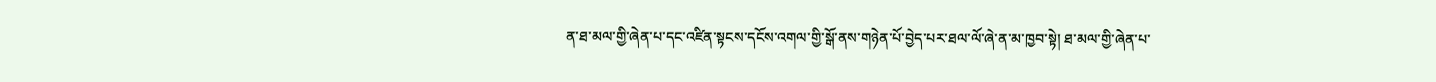ན་ཐ་མལ་གྱི་ཞེན་པ་དང་འཛིན་སྟངས་དངོས་འགལ་གྱི་སྒོ་ནས་གཉེན་པོ་བྱེད་པར་ཐལ་ལོ་ཞེ་ན་མ་ཁྱབ་སྟེ། ཐ་མལ་གྱི་ཞེན་པ་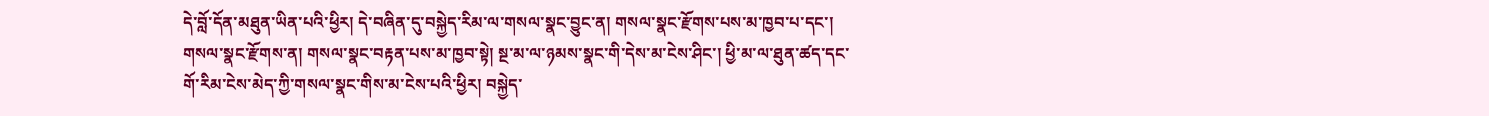དེ་བློ་དོན་མཐུན་ཡིན་པའི་ཕྱིར། དེ་བཞིན་དུ་བསྐྱེད་རིམ་ལ་གསལ་སྣང་བྱུང་ན། གསལ་སྣང་རྫོགས་པས་མ་ཁྱབ་པ་དང་། གསལ་སྣང་རྫོགས་ན། གསལ་སྣང་བརྟན་པས་མ་ཁྱབ་སྟེ། སྔ་མ་ལ་ཉམས་སྣང་གི་དེས་མ་ངེས་ཤིང་། ཕྱི་མ་ལ་ཐུན་ཚད་དང་གོ་རིམ་ངེས་མེད་ཀྱི་གསལ་སྣང་གིས་མ་ངེས་པའི་ཕྱིར། བསྐྱེད་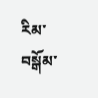རིམ་བསྒོམ་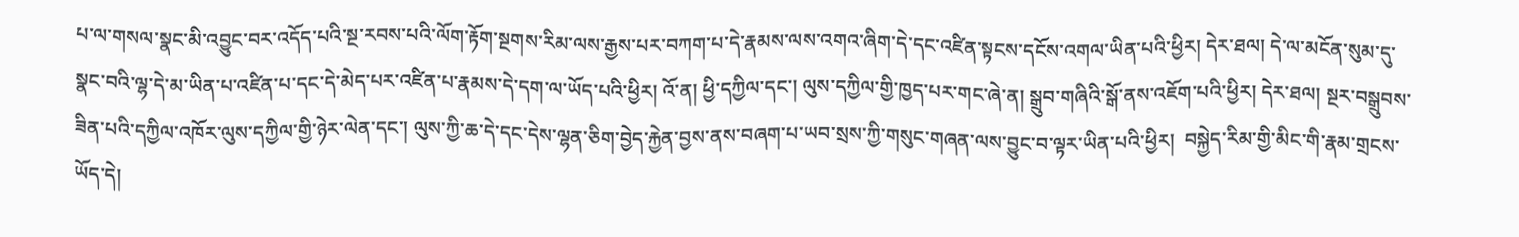པ་ལ་གསལ་སྣང་མི་འབྱུང་བར་འདོད་པའི་སྔ་རབས་པའི་ལོག་རྟོག་སྔགས་རིམ་ལས་རྒྱས་པར་བཀག་པ་དེ་རྣམས་ལས་འགའ་ཞིག་དེ་དང་འཛིན་སྟངས་དངོས་འགལ་ཡིན་པའི་ཕྱིར། དེར་ཐལ། དེ་ལ་མངོན་སུམ་དུ་སྣང་བའི་ལྷ་དེ་མ་ཡིན་པ་འཛིན་པ་དང་དེ་མེད་པར་འཛིན་པ་རྣམས་དེ་དག་ལ་ཡོད་པའི་ཕྱིར། འོ་ན། ཕྱི་དཀྱིལ་དང་། ལུས་དཀྱིལ་གྱི་ཁྱད་པར་གང་ཞེ་ན། སྒྲུབ་གཞིའི་སྒོ་ནས་འཇོག་པའི་ཕྱིར། དེར་ཐལ། སྔར་བསྒྲུབས་ཟིན་པའི་དཀྱིལ་འཁོར་ལུས་དཀྱིལ་གྱི་ཉེར་ལེན་དང་། ལུས་ཀྱི་ཆ་དེ་དང་དེས་ལྷན་ཅིག་བྱེད་རྐྱེན་བྱས་ནས་བཞག་པ་ཡབ་སྲས་ཀྱི་གསུང་གཞན་ལས་བྱུང་བ་ལྟར་ཡིན་པའི་ཕྱིར།  བསྐྱེད་རིམ་གྱི་མིང་གི་རྣམ་གྲངས་ཡོད་དེ།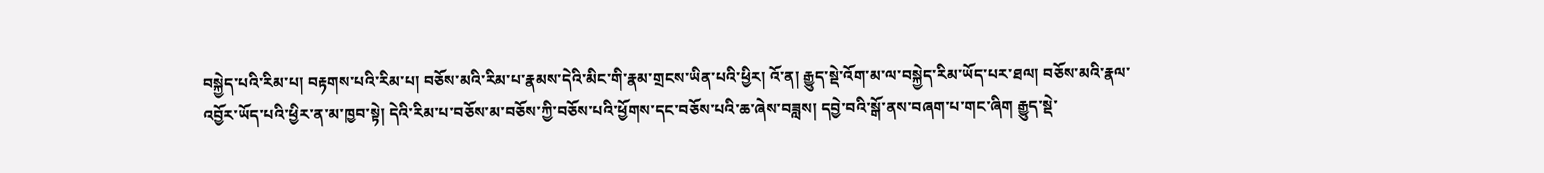བསྐྱེད་པའི་རིམ་པ། བརྟགས་པའི་རིམ་པ། བཅོས་མའི་རིམ་པ་རྣམས་དེའི་མིང་གི་རྣམ་གྲངས་ཡིན་པའི་ཕྱིར། འོ་ན། རྒྱུད་སྡེ་འོག་མ་ལ་བསྐྱེད་རིམ་ཡོད་པར་ཐལ། བཅོས་མའི་རྣལ་འབྱོར་ཡོད་པའི་ཕྱིར་ན་མ་ཁྱབ་སྟེ། དེའི་རིམ་པ་བཅོས་མ་བཅོས་ཀྱི་བཅོས་པའི་ཕྱོགས་དང་བཅོས་པའི་ཆ་ཞེས་བཟླས། དབྱེ་བའི་སྒོ་ནས་བཞག་པ་གང་ཞིག རྒྱུད་སྡེ་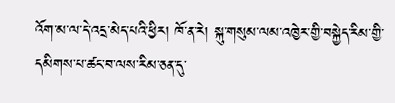འོག་མ་ལ་དེ་འདྲ་མེད་པའི་ཕྱིར། ཁོ་ན་རེ། སྐུ་གསུམ་ལམ་འཁྱེར་གྱི་བསྐྱེད་རིམ་གྱི་དམིགས་པ་ཚང་བ་ལས་རིམ་ཅན་དུ་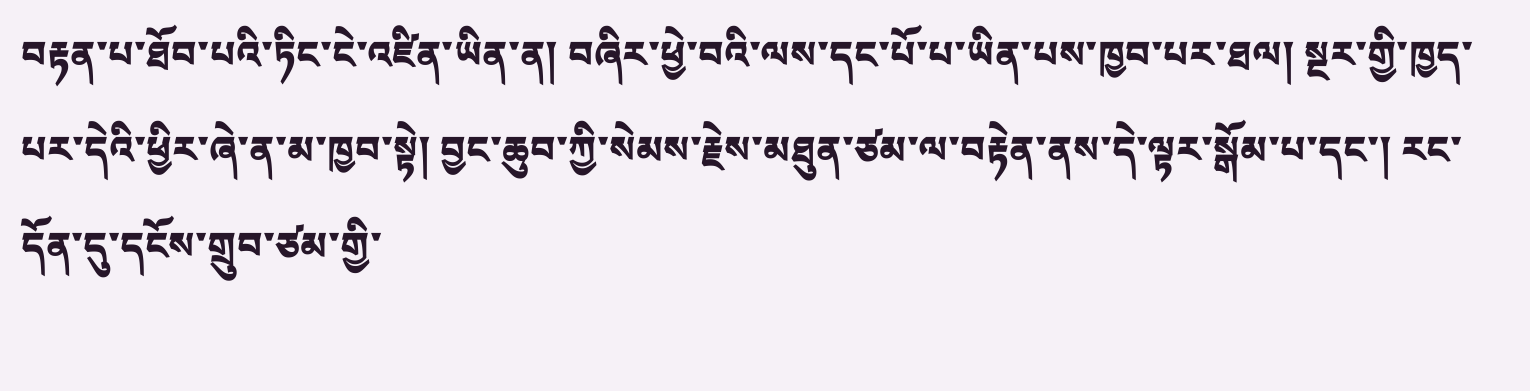བརྟན་པ་ཐོབ་པའི་ཏིང་ངེ་འཛིན་ཡིན་ན། བཞིར་ཕྱེ་བའི་ལས་དང་པོ་པ་ཡིན་པས་ཁྱབ་པར་ཐལ། སྔར་གྱི་ཁྱད་པར་དེའི་ཕྱིར་ཞེ་ན་མ་ཁྱབ་སྟེ། བྱང་ཆུབ་ཀྱི་སེམས་རྗེས་མཐུན་ཙམ་ལ་བརྟེན་ནས་དེ་ལྟར་སྒོམ་པ་དང་། རང་དོན་དུ་དངོས་གྲུབ་ཙམ་གྱི་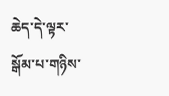ཆེད་དེ་ལྟར་སྒོམ་པ་གཉིས་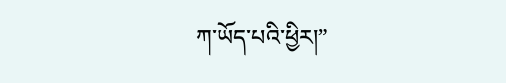ཀ་ཡོད་པའི་ཕྱིར།”